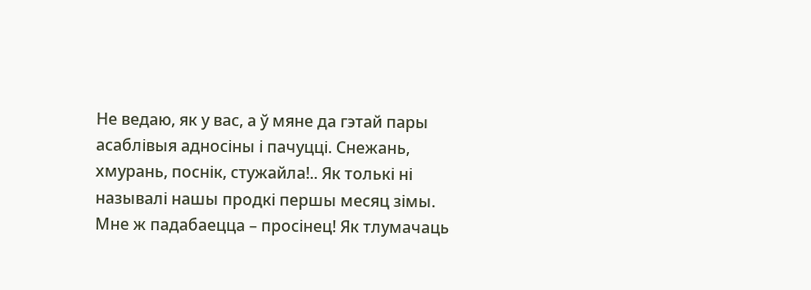Не ведаю, як у вас, а ў мяне да гэтай пары асаблівыя адносіны і пачуцці. Снежань, хмурань, поснік, стужайла!.. Як толькі ні называлі нашы продкі першы месяц зімы. Мне ж падабаецца – просінец! Як тлумачаць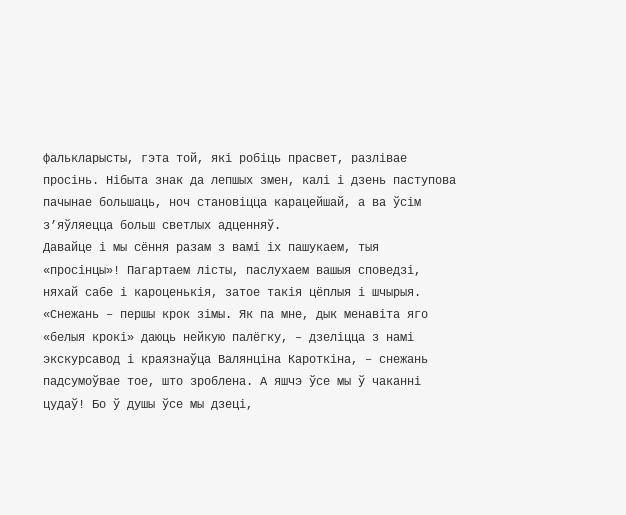фалькларысты, гэта той, які робіць прасвет, разлівае просінь. Нібыта знак да лепшых змен, калі і дзень паступова пачынае большаць, ноч становіцца карацейшай, а ва ўсім з’яўляецца больш светлых адценняў.
Давайце і мы сёння разам з вамі іх пашукаем, тыя «просінцы»! Пагартаем лісты, паслухаем вашыя споведзі, няхай сабе і кароценькія, затое такія цёплыя і шчырыя.
«Снежань – першы крок зімы. Як па мне, дык менавіта яго «белыя крокі» даюць нейкую палёгку, – дзеліцца з намі экскурсавод і краязнаўца Валянціна Кароткіна, – снежань падсумоўвае тое, што зроблена. А яшчэ ўсе мы ў чаканні цудаў! Бо ў душы ўсе мы дзеці,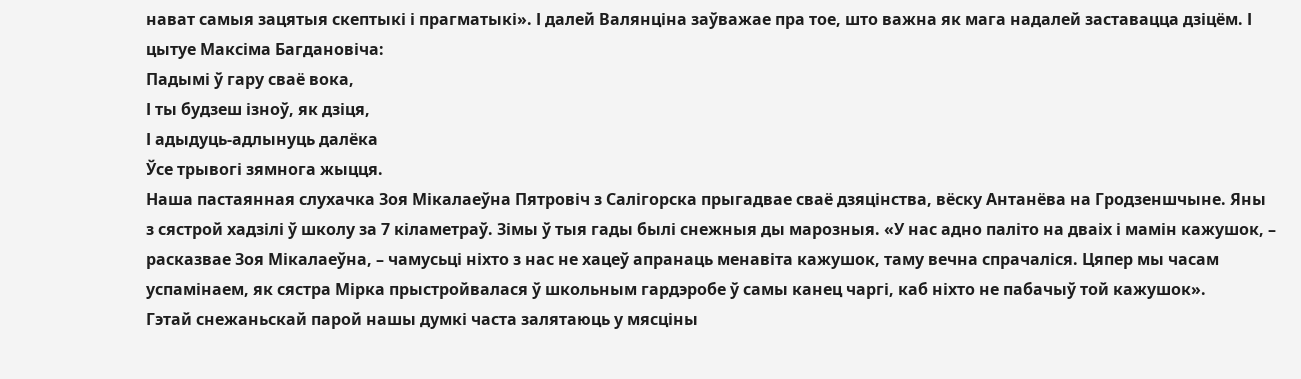нават самыя зацятыя скептыкі і прагматыкі». І далей Валянціна заўважае пра тое, што важна як мага надалей заставацца дзіцём. І цытуе Максіма Багдановіча:
Падымі ў гару сваё вока,
І ты будзеш ізноў, як дзіця,
І адыдуць-адлынуць далёка
Ўсе трывогі зямнога жыцця.
Наша пастаянная слухачка Зоя Мікалаеўна Пятровіч з Салігорска прыгадвае сваё дзяцінства, вёску Антанёва на Гродзеншчыне. Яны з сястрой хадзілі ў школу за 7 кіламетраў. Зімы ў тыя гады былі снежныя ды марозныя. «У нас адно паліто на дваіх і мамін кажушок, – расказвае Зоя Мікалаеўна, – чамусьці ніхто з нас не хацеў апранаць менавіта кажушок, таму вечна спрачаліся. Цяпер мы часам успамінаем, як сястра Мірка прыстройвалася ў школьным гардэробе ў самы канец чаргі, каб ніхто не пабачыў той кажушок».
Гэтай снежаньскай парой нашы думкі часта залятаюць у мясціны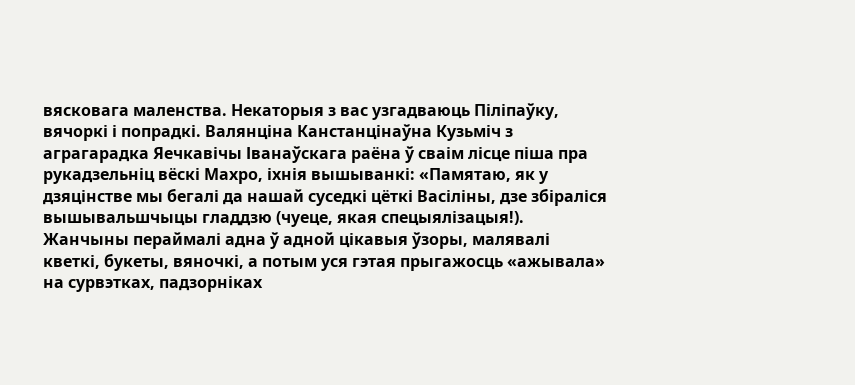вясковага маленства. Некаторыя з вас узгадваюць Піліпаўку, вячоркі і попрадкі. Валянціна Канстанцінаўна Кузьміч з аграгарадка Яечкавічы Іванаўскага раёна ў сваім лісце піша пра рукадзельніц вёскі Махро, іхнія вышыванкі: «Памятаю, як у дзяцінстве мы бегалі да нашай суседкі цёткі Васіліны, дзе збіраліся вышывальшчыцы гладдзю (чуеце, якая спецыялізацыя!). Жанчыны пераймалі адна ў адной цікавыя ўзоры, малявалі кветкі, букеты, вяночкі, а потым уся гэтая прыгажосць «ажывала» на сурвэтках, падзорніках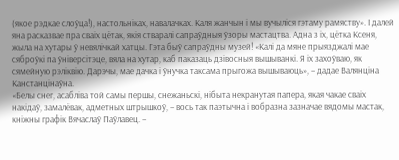(якое рэдкае слоўца!), настольніках, навалачках. Каля жанчын і мы вучыліся гэтаму рамяству». І далей яна расказвае пра сваіх цётак, якія стваралі сапраўдныя ўзоры мастацтва. Адна з іх, цётка Ксеня, жыла на хутары ў невялічкай хатцы. Гэта быў сапраўдны музей! «Калі да мяне прыязджалі мае сяброўкі па ўніверсітэце, вяла на хутар, каб паказаць дзівосныя вышыванкі. Я іх захоўваю, як сямейную рэліквію. Дарэчы, мае дачка і ўнучка таксама прыгожа вышываюць», – дадае Валянціна Канстанцінаўна.
«Белы снег, асабліва той самы першы, снежаньскі, нібыта некранутая папера, якая чакае сваіх накідаў, замалёвак, адметных штрышкоў, – вось так паэтычна і вобразна зазначае вядомы мастак, кніжны графік Вячаслаў Паўлавец. –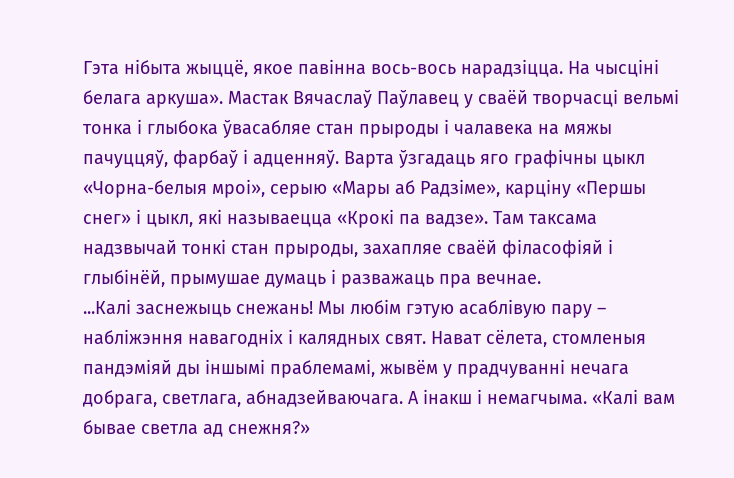Гэта нібыта жыццё, якое павінна вось-вось нарадзіцца. На чысціні белага аркуша». Мастак Вячаслаў Паўлавец у сваёй творчасці вельмі тонка і глыбока ўвасабляе стан прыроды і чалавека на мяжы пачуццяў, фарбаў і адценняў. Варта ўзгадаць яго графічны цыкл «Чорна-белыя мроі», серыю «Мары аб Радзіме», карціну «Першы снег» і цыкл, які называецца «Крокі па вадзе». Там таксама надзвычай тонкі стан прыроды, захапляе сваёй філасофіяй і глыбінёй, прымушае думаць і разважаць пра вечнае.
...Калі заснежыць снежань! Мы любім гэтую асаблівую пару – набліжэння навагодніх і калядных свят. Нават сёлета, стомленыя пандэміяй ды іншымі праблемамі, жывём у прадчуванні нечага добрага, светлага, абнадзейваючага. А інакш і немагчыма. «Калі вам бывае светла ад снежня?»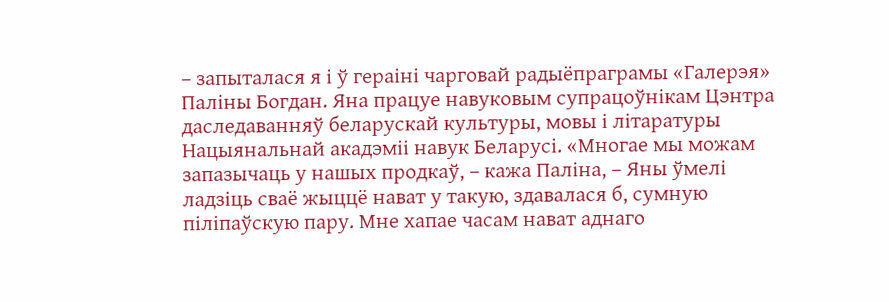– запыталася я і ў гераіні чарговай радыёпраграмы «Галерэя» Паліны Богдан. Яна працуе навуковым супрацоўнікам Цэнтра даследаванняў беларускай культуры, мовы і літаратуры Нацыянальнай акадэміі навук Беларусі. «Многае мы можам запазычаць у нашых продкаў, – кажа Паліна, – Яны ўмелі ладзіць сваё жыццё нават у такую, здавалася б, сумную піліпаўскую пару. Мне хапае часам нават аднаго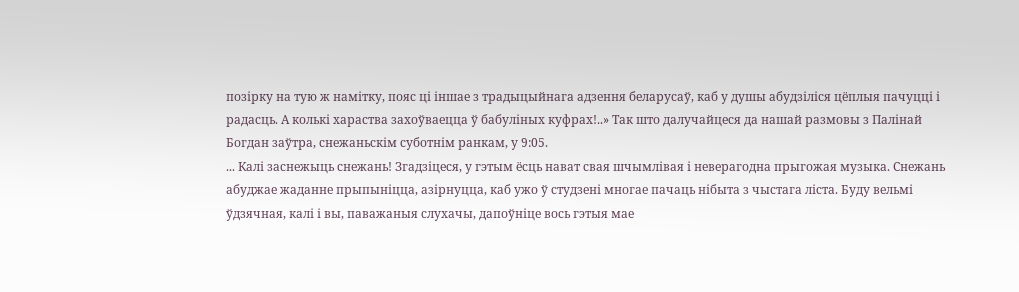позірку на тую ж намітку, пояс ці іншае з традыцыйнага адзення беларусаў, каб у душы абудзіліся цёплыя пачуцці і радасць. А колькі хараства захоўваецца ў бабуліных куфрах!..» Так што далучайцеся да нашай размовы з Палінай Богдан заўтра, снежаньскім суботнім ранкам, у 9:05.
... Калі заснежыць снежань! Згадзіцеся, у гэтым ёсць нават свая шчымлівая і неверагодна прыгожая музыка. Снежань абуджае жаданне прыпыніцца, азірнуцца, каб ужо ў студзені многае пачаць нібыта з чыстага ліста. Буду вельмі ўдзячная, калі і вы, паважаныя слухачы, дапоўніце вось гэтыя мае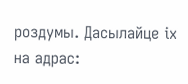роздумы. Дасылайце іх на адрас: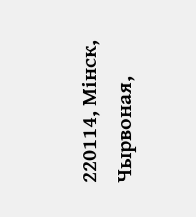220114, Мінск, Чырвоная,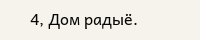4, Дом радыё.